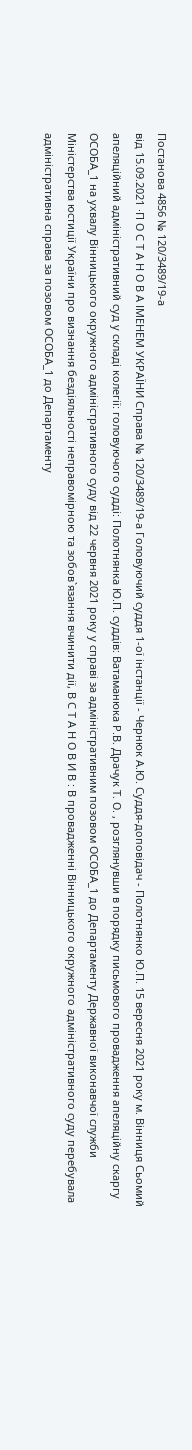Постанова 4856 № 120/3489/19-а
від 15.09.2021 ·П О С Т А Н О В А ІМЕНЕМ УКРАЇНИ Справа № 120/3489/19-а Головуючий суддя 1-ої інстанції - Чернюк А.Ю. Суддя-доповідач - Полотнянко Ю.П. 15 вересня 2021 року м. Вінниця Сьомий апеляційний адміністративний суд у складі колегії: головуючого судді: Полотнянка Ю.П. суддів: Ватаманюка Р.В. Драчук Т. О. , розглянувши в порядку письмового провадження апеляційну скаргу ОСОБА_1 на ухвалу Вінницького окружного адміністративного суду від 22 червня 2021 року у справі за адміністративним позовом ОСОБА_1 до Департаменту Державної виконавчої служби Міністерства юстиції України про визнання бездіяльності неправомірною та зобов`язання вчинити дії, В С Т А Н О В И В : В провадженні Вінницького окружного адміністративного суду перебувала адміністративна справа за позовом ОСОБА_1 до Департаменту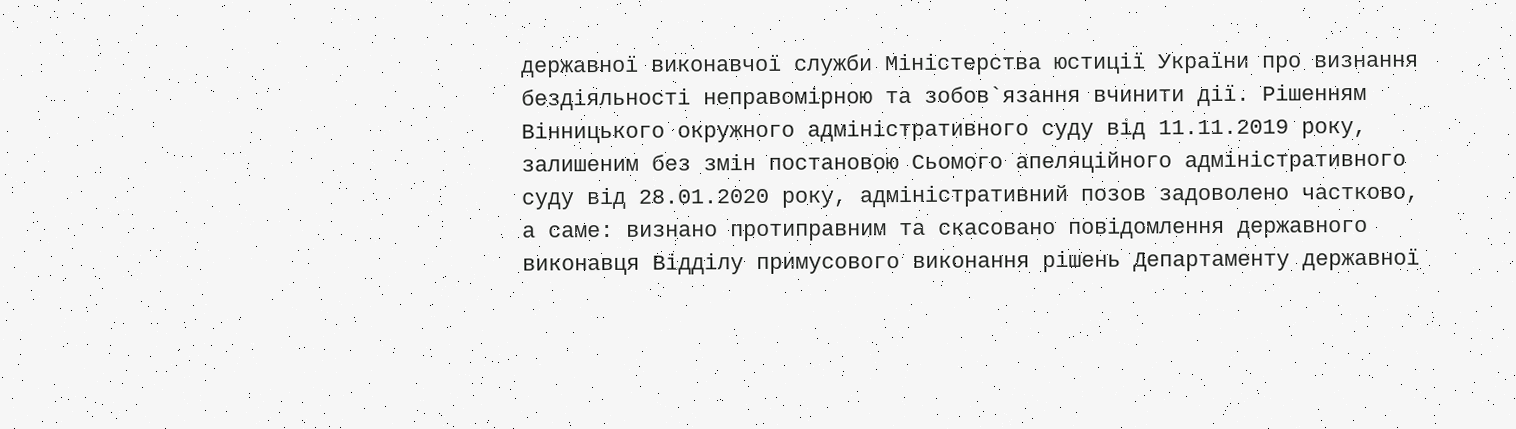державної виконавчої служби Міністерства юстиції України про визнання бездіяльності неправомірною та зобов`язання вчинити дії. Рішенням Вінницького окружного адміністративного суду від 11.11.2019 року, залишеним без змін постановою Сьомого апеляційного адміністративного суду від 28.01.2020 року, адміністративний позов задоволено частково, а саме: визнано протиправним та скасовано повідомлення державного виконавця Відділу примусового виконання рішень Департаменту державної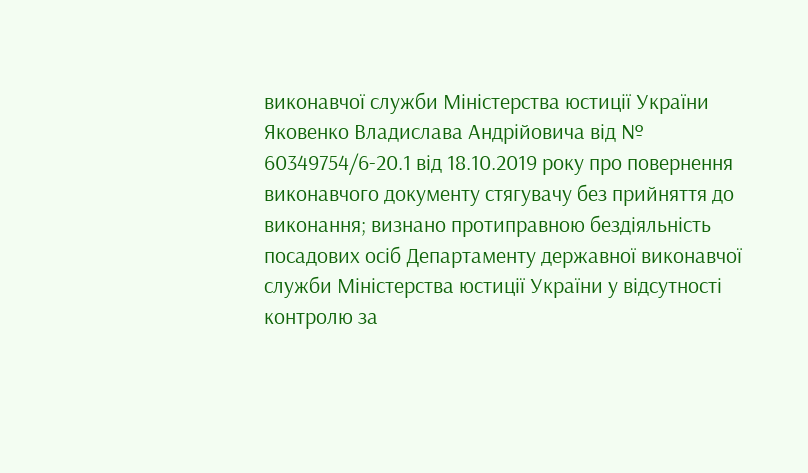виконавчої служби Міністерства юстиції України Яковенко Владислава Андрійовича від № 60349754/6-20.1 від 18.10.2019 року про повернення виконавчого документу стягувачу без прийняття до виконання; визнано протиправною бездіяльність посадових осіб Департаменту державної виконавчої служби Міністерства юстиції України у відсутності контролю за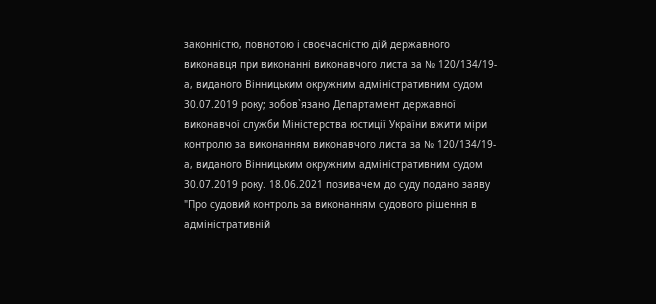законністю, повнотою і своєчасністю дій державного виконавця при виконанні виконавчого листа за № 120/134/19-а, виданого Вінницьким окружним адміністративним судом 30.07.2019 року; зобов`язано Департамент державної виконавчої служби Міністерства юстиції України вжити міри контролю за виконанням виконавчого листа за № 120/134/19-а, виданого Вінницьким окружним адміністративним судом 30.07.2019 року. 18.06.2021 позивачем до суду подано заяву "Про судовий контроль за виконанням судового рішення в адміністративній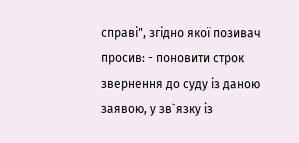справі", згідно якої позивач просив: - поновити строк звернення до суду із даною заявою, у зв`язку із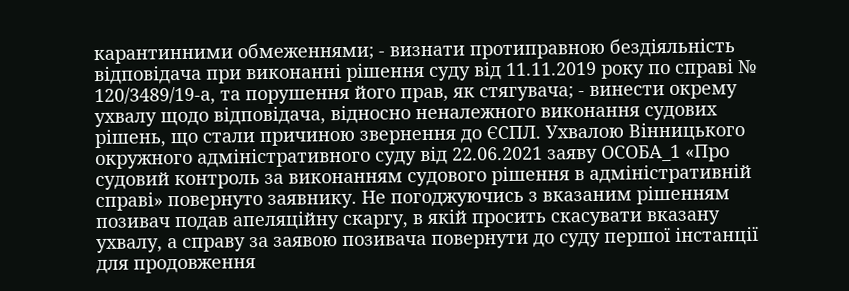карантинними обмеженнями; - визнати протиправною бездіяльність відповідача при виконанні рішення суду від 11.11.2019 року по справі № 120/3489/19-а, та порушення його прав, як стягувача; - винести окрему ухвалу щодо відповідача, відносно неналежного виконання судових рішень, що стали причиною звернення до ЄСПЛ. Ухвалою Вінницького окружного адміністративного суду від 22.06.2021 заяву ОСОБА_1 «Про судовий контроль за виконанням судового рішення в адміністративній справі» повернуто заявнику. Не погоджуючись з вказаним рішенням позивач подав апеляційну скаргу, в якій просить скасувати вказану ухвалу, а справу за заявою позивача повернути до суду першої інстанції для продовження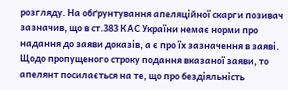розгляду. На обґрунтування апеляційної скарги позивач зазначив, що в ст.383 КАС України немає норми про надання до заяви доказів, а є про їх зазначення в заяві. Щодо пропущеного строку подання вказаної заяви, то апелянт посилається на те, що про бездіяльність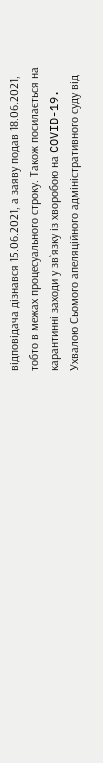відповідача дізнався 15.06.2021, а заяву подав 18.06.2021, тобто в межах процесуального строку. Також посилається на карантинні заходи у зв`язку із хворобою на COVID-19. Ухвалою Сьомого апеляційного адміністративного суду від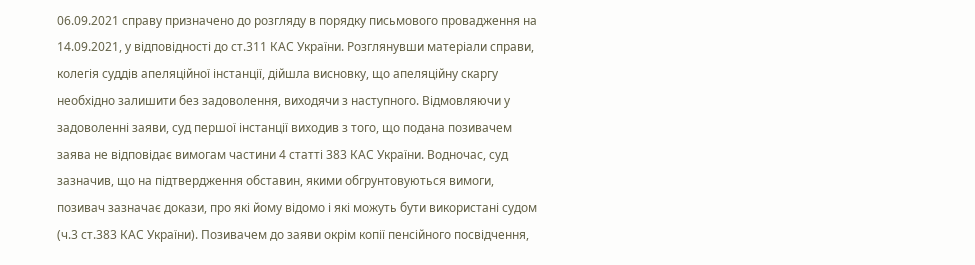06.09.2021 справу призначено до розгляду в порядку письмового провадження на 14.09.2021, у відповідності до ст.311 КАС України. Розглянувши матеріали справи, колегія суддів апеляційної інстанції, дійшла висновку, що апеляційну скаргу необхідно залишити без задоволення, виходячи з наступного. Відмовляючи у задоволенні заяви, суд першої інстанції виходив з того, що подана позивачем заява не відповідає вимогам частини 4 статті 383 КАС України. Водночас, суд зазначив, що на підтвердження обставин, якими обгрунтовуються вимоги, позивач зазначає докази, про які йому відомо і які можуть бути використані судом (ч.3 ст.383 КАС України). Позивачем до заяви окрім копії пенсійного посвідчення,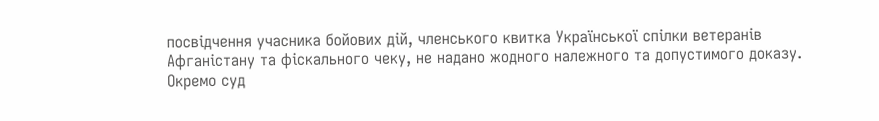посвідчення учасника бойових дій, членського квитка Української спілки ветеранів Афганістану та фіскального чеку, не надано жодного належного та допустимого доказу. Окремо суд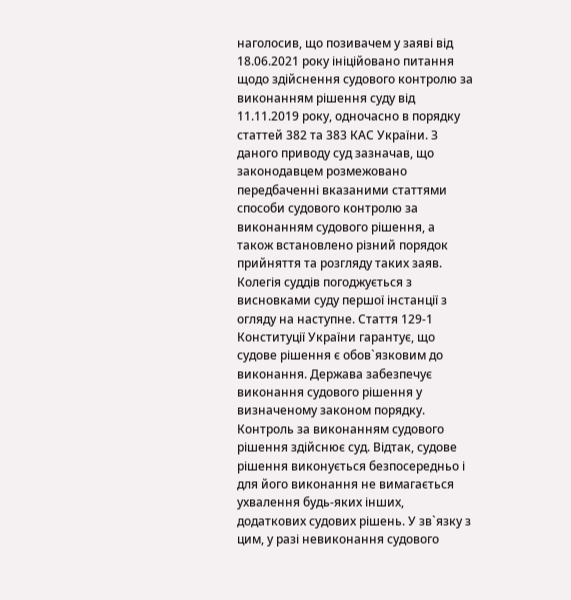наголосив, що позивачем у заяві від 18.06.2021 року ініційовано питання щодо здійснення судового контролю за виконанням рішення суду від 11.11.2019 року, одночасно в порядку статтей 382 та 383 КАС України. З даного приводу суд зазначав, що законодавцем розмежовано передбаченні вказаними статтями способи судового контролю за виконанням судового рішення, а також встановлено різний порядок прийняття та розгляду таких заяв. Колегія суддів погоджується з висновками суду першої інстанції з огляду на наступне. Стаття 129-1 Конституції України гарантує, що судове рішення є обов`язковим до виконання. Держава забезпечує виконання судового рішення у визначеному законом порядку. Контроль за виконанням судового рішення здійснює суд. Відтак, судове рішення виконується безпосередньо і для його виконання не вимагається ухвалення будь-яких інших, додаткових судових рішень. У зв`язку з цим, у разі невиконання судового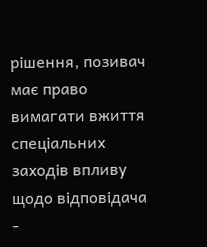рішення, позивач має право вимагати вжиття спеціальних заходів впливу щодо відповідача -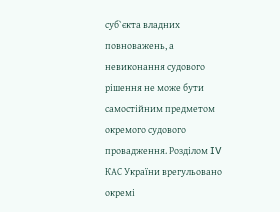суб`єкта владних повноважень, а невиконання судового рішення не може бути самостійним предметом окремого судового провадження. Розділом IV КАС України врегульовано окремі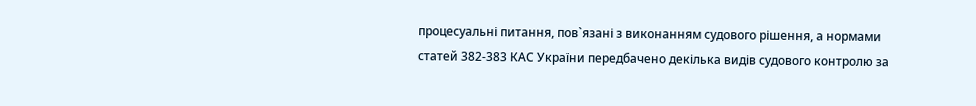процесуальні питання, пов`язані з виконанням судового рішення, а нормами статей 382-383 КАС України передбачено декілька видів судового контролю за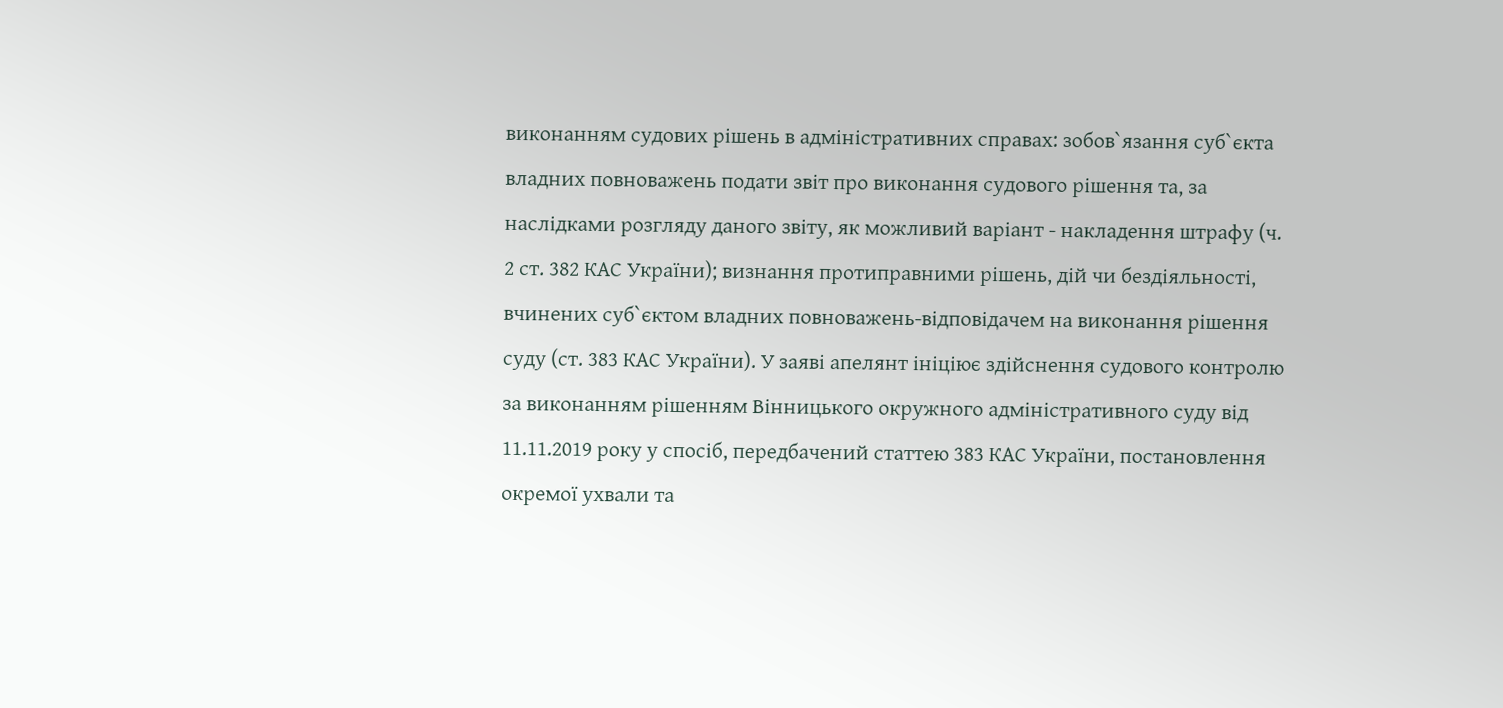виконанням судових рішень в адміністративних справах: зобов`язання суб`єкта владних повноважень подати звіт про виконання судового рішення та, за наслідками розгляду даного звіту, як можливий варіант - накладення штрафу (ч. 2 ст. 382 КАС України); визнання протиправними рішень, дій чи бездіяльності, вчинених суб`єктом владних повноважень-відповідачем на виконання рішення суду (ст. 383 КАС України). У заяві апелянт ініціює здійснення судового контролю за виконанням рішенням Вінницького окружного адміністративного суду від 11.11.2019 року у спосіб, передбачений статтею 383 КАС України, постановлення окремої ухвали та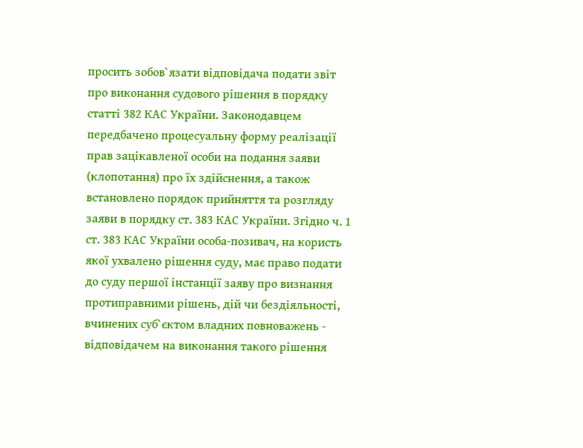просить зобов`язати відповідача подати звіт про виконання судового рішення в порядку статті 382 КАС України. Законодавцем передбачено процесуальну форму реалізації прав зацікавленої особи на подання заяви (клопотання) про їх здійснення, а також встановлено порядок прийняття та розгляду заяви в порядку ст. 383 КАС України. Згідно ч. 1 ст. 383 КАС України особа-позивач, на користь якої ухвалено рішення суду, має право подати до суду першої інстанції заяву про визнання протиправними рішень, дій чи бездіяльності, вчинених суб`єктом владних повноважень - відповідачем на виконання такого рішення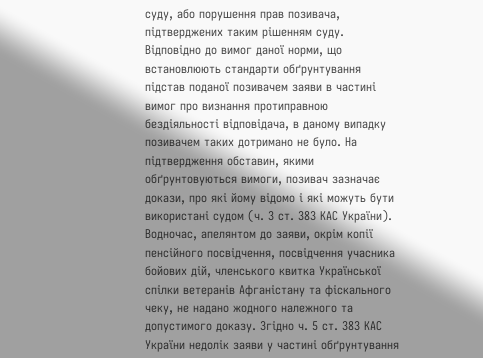суду, або порушення прав позивача, підтверджених таким рішенням суду. Відповідно до вимог даної норми, що встановлюють стандарти обґрунтування підстав поданої позивачем заяви в частині вимог про визнання протиправною бездіяльності відповідача, в даному випадку позивачем таких дотримано не було. На підтвердження обставин, якими обґрунтовуються вимоги, позивач зазначає докази, про які йому відомо і які можуть бути використані судом (ч. 3 ст. 383 КАС України). Водночас, апелянтом до заяви, окрім копії пенсійного посвідчення, посвідчення учасника бойових дій, членського квитка Української спілки ветеранів Афганістану та фіскального чеку, не надано жодного належного та допустимого доказу. Згідно ч. 5 ст. 383 КАС України недолік заяви у частині обґрунтування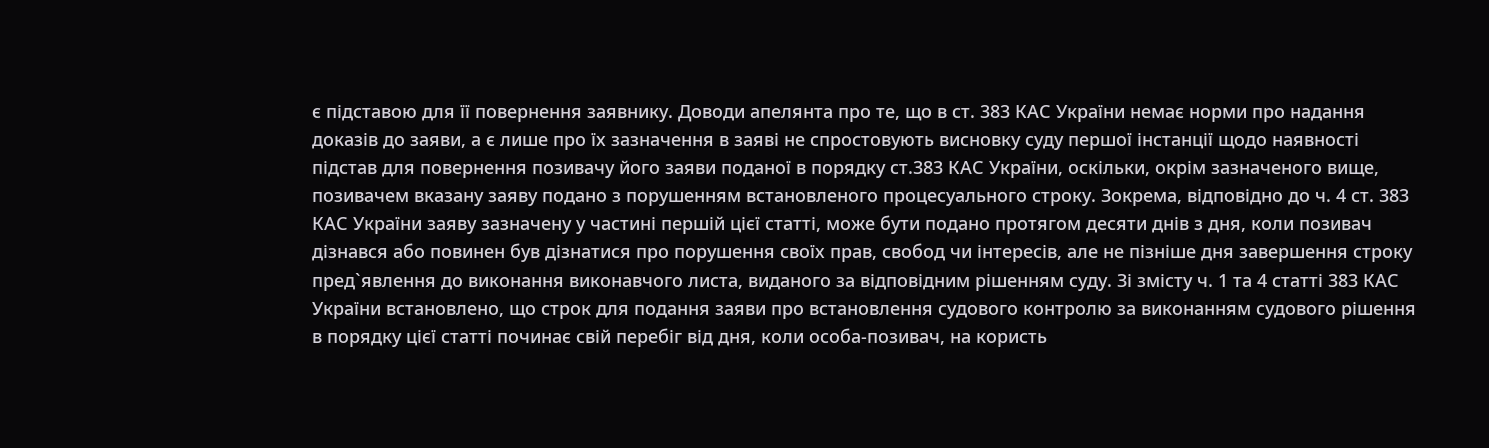є підставою для її повернення заявнику. Доводи апелянта про те, що в ст. 383 КАС України немає норми про надання доказів до заяви, а є лише про їх зазначення в заяві не спростовують висновку суду першої інстанції щодо наявності підстав для повернення позивачу його заяви поданої в порядку ст.383 КАС України, оскільки, окрім зазначеного вище, позивачем вказану заяву подано з порушенням встановленого процесуального строку. Зокрема, відповідно до ч. 4 ст. 383 КАС України заяву зазначену у частині першій цієї статті, може бути подано протягом десяти днів з дня, коли позивач дізнався або повинен був дізнатися про порушення своїх прав, свобод чи інтересів, але не пізніше дня завершення строку пред`явлення до виконання виконавчого листа, виданого за відповідним рішенням суду. Зі змісту ч. 1 та 4 статті 383 КАС України встановлено, що строк для подання заяви про встановлення судового контролю за виконанням судового рішення в порядку цієї статті починає свій перебіг від дня, коли особа-позивач, на користь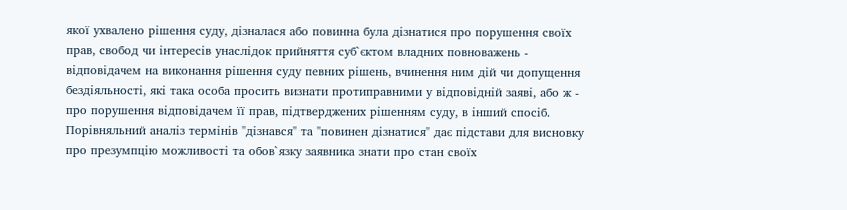якої ухвалено рішення суду, дізналася або повинна була дізнатися про порушення своїх прав, свобод чи інтересів унаслідок прийняття суб`єктом владних повноважень - відповідачем на виконання рішення суду певних рішень, вчинення ним дій чи допущення бездіяльності, які така особа просить визнати протиправними у відповідній заяві, або ж - про порушення відповідачем її прав, підтверджених рішенням суду, в інший спосіб. Порівняльний аналіз термінів "дізнався" та "повинен дізнатися" дає підстави для висновку про презумпцію можливості та обов`язку заявника знати про стан своїх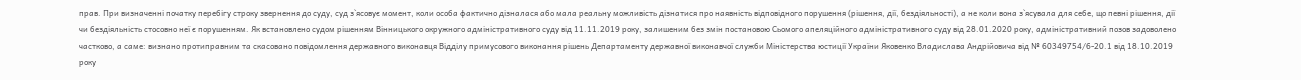прав. При визначенні початку перебігу строку звернення до суду, суд з`ясовує момент, коли особа фактично дізналася або мала реальну можливість дізнатися про наявність відповідного порушення (рішення, дії, бездіяльності), а не коли вона з`ясувала для себе, що певні рішення, дії чи бездіяльність стосовно неї є порушенням. Як встановлено судом рішенням Вінницького окружного адміністративного суду від 11.11.2019 року, залишеним без змін постановою Сьомого апеляційного адміністративного суду від 28.01.2020 року, адміністративний позов задоволено частково, а саме: визнано протиправним та скасовано повідомлення державного виконавця Відділу примусового виконання рішень Департаменту державної виконавчої служби Міністерства юстиції України Яковенко Владислава Андрійовича від № 60349754/6-20.1 від 18.10.2019 року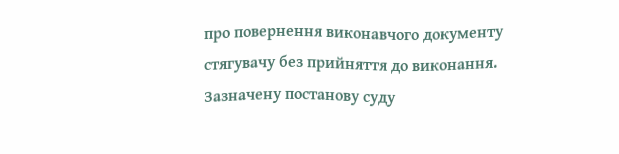про повернення виконавчого документу стягувачу без прийняття до виконання. Зазначену постанову суду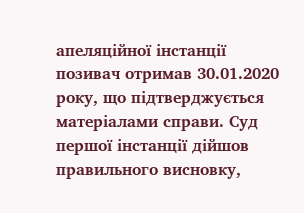апеляційної інстанції позивач отримав 30.01.2020 року, що підтверджується матеріалами справи. Суд першої інстанції дійшов правильного висновку,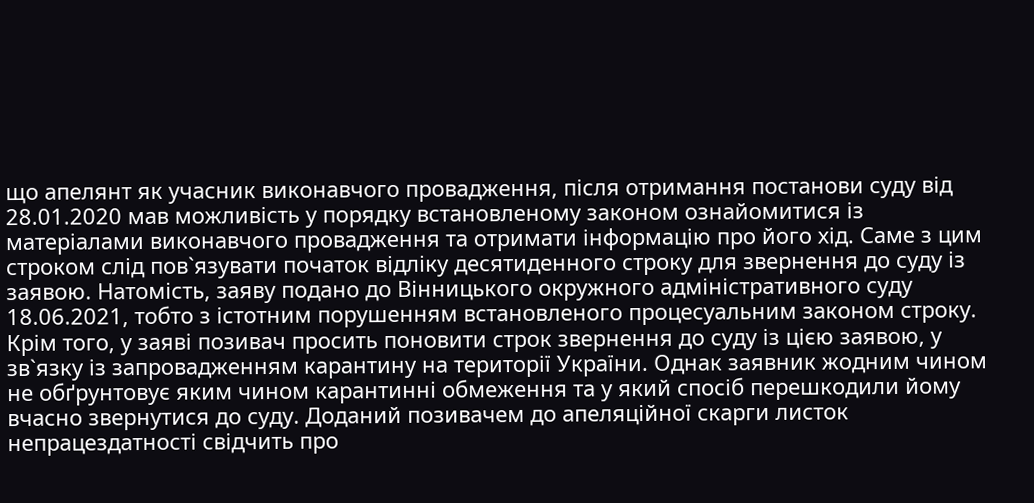що апелянт як учасник виконавчого провадження, після отримання постанови суду від 28.01.2020 мав можливість у порядку встановленому законом ознайомитися із матеріалами виконавчого провадження та отримати інформацію про його хід. Саме з цим строком слід пов`язувати початок відліку десятиденного строку для звернення до суду із заявою. Натомість, заяву подано до Вінницького окружного адміністративного суду 18.06.2021, тобто з істотним порушенням встановленого процесуальним законом строку. Крім того, у заяві позивач просить поновити строк звернення до суду із цією заявою, у зв`язку із запровадженням карантину на території України. Однак заявник жодним чином не обґрунтовує яким чином карантинні обмеження та у який спосіб перешкодили йому вчасно звернутися до суду. Доданий позивачем до апеляційної скарги листок непрацездатності свідчить про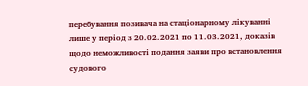перебування позивача на стаціонарному лікуванні лише у період з 20.02.2021 по 11.03.2021, доказів щодо неможливості подання заяви про встановлення судового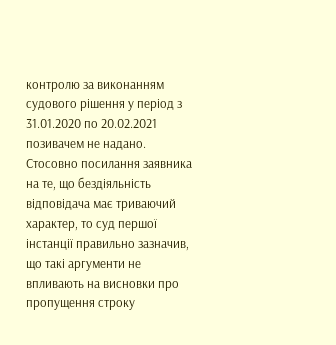контролю за виконанням судового рішення у період з 31.01.2020 по 20.02.2021 позивачем не надано. Стосовно посилання заявника на те, що бездіяльність відповідача має триваючий характер, то суд першої інстанції правильно зазначив, що такі аргументи не впливають на висновки про пропущення строку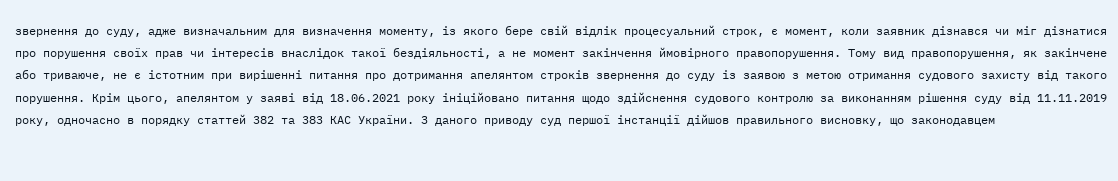звернення до суду, адже визначальним для визначення моменту, із якого бере свій відлік процесуальний строк, є момент, коли заявник дізнався чи міг дізнатися про порушення своїх прав чи інтересів внаслідок такої бездіяльності, а не момент закінчення ймовірного правопорушення. Тому вид правопорушення, як закінчене або триваюче, не є істотним при вирішенні питання про дотримання апелянтом строків звернення до суду із заявою з метою отримання судового захисту від такого порушення. Крім цього, апелянтом у заяві від 18.06.2021 року ініційовано питання щодо здійснення судового контролю за виконанням рішення суду від 11.11.2019 року, одночасно в порядку статтей 382 та 383 КАС України. З даного приводу суд першої інстанції дійшов правильного висновку, що законодавцем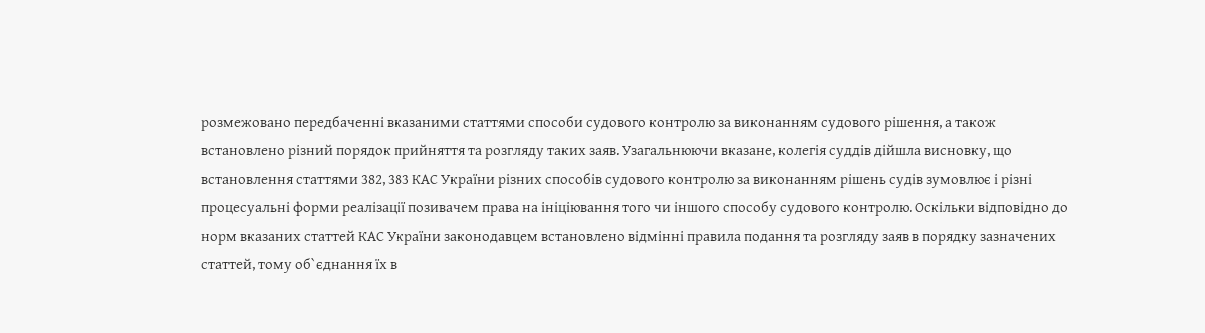розмежовано передбаченні вказаними статтями способи судового контролю за виконанням судового рішення, а також встановлено різний порядок прийняття та розгляду таких заяв. Узагальнюючи вказане, колегія суддів дійшла висновку, що встановлення статтями 382, 383 КАС України різних способів судового контролю за виконанням рішень судів зумовлює і різні процесуальні форми реалізації позивачем права на ініціювання того чи іншого способу судового контролю. Оскільки відповідно до норм вказаних статтей КАС України законодавцем встановлено відмінні правила подання та розгляду заяв в порядку зазначених статтей, тому об`єднання їх в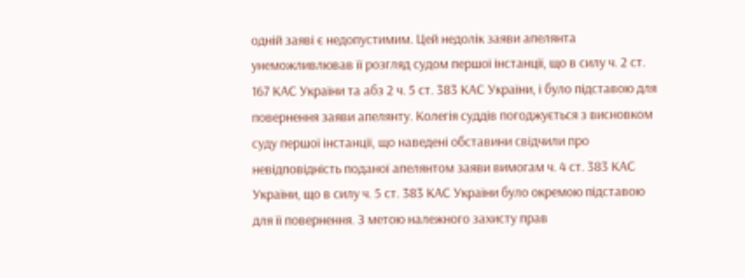одній заяві є недопустимим. Цей недолік заяви апелянта унеможливлював її розгляд судом першої інстанції, що в силу ч. 2 ст. 167 КАС України та абз 2 ч. 5 ст. 383 КАС України, і було підставою для повернення заяви апелянту. Колегія суддів погоджується з висновком суду першої інстанції, що наведені обставини свідчили про невідповідність поданої апелянтом заяви вимогам ч. 4 ст. 383 КАС України, що в силу ч. 5 ст. 383 КАС України було окремою підставою для її повернення. З метою належного захисту прав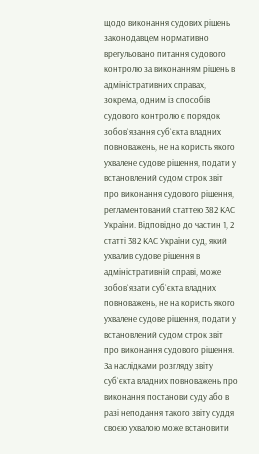щодо виконання судових рішень законодавцем нормативно врегульовано питання судового контролю за виконанням рішень в адміністративних справах, зокрема, одним із способів судового контролю є порядок зобов`язання суб`єкта владних повноважень, не на користь якого ухвалене судове рішення, подати у встановлений судом строк звіт про виконання судового рішення, регламентований статтею 382 КАС України. Відповідно до частин 1, 2 статті 382 КАС України суд, який ухвалив судове рішення в адміністративній справі, може зобов`язати суб`єкта владних повноважень, не на користь якого ухвалене судове рішення, подати у встановлений судом строк звіт про виконання судового рішення. За наслідками розгляду звіту суб`єкта владних повноважень про виконання постанови суду або в разі неподання такого звіту суддя своєю ухвалою може встановити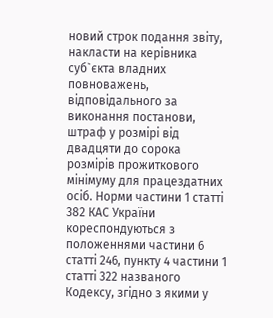новий строк подання звіту, накласти на керівника суб`єкта владних повноважень, відповідального за виконання постанови, штраф у розмірі від двадцяти до сорока розмірів прожиткового мінімуму для працездатних осіб. Норми частини 1 статті 382 КАС України кореспондуються з положеннями частини 6 статті 246, пункту 4 частини 1 статті 322 названого Кодексу, згідно з якими у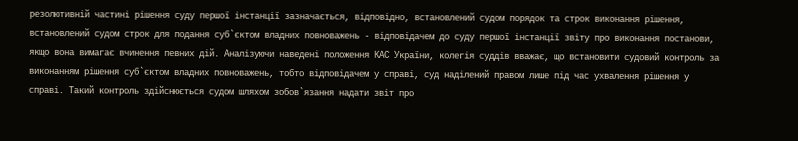резолютивній частині рішення суду першої інстанції зазначається, відповідно, встановлений судом порядок та строк виконання рішення, встановлений судом строк для подання суб`єктом владних повноважень - відповідачем до суду першої інстанції звіту про виконання постанови, якщо вона вимагає вчинення певних дій. Аналізуючи наведені положення КАС України, колегія суддів вважає, що встановити судовий контроль за виконанням рішення суб`єктом владних повноважень, тобто відповідачем у справі, суд наділений правом лише під час ухвалення рішення у справі. Такий контроль здійснюється судом шляхом зобов`язання надати звіт про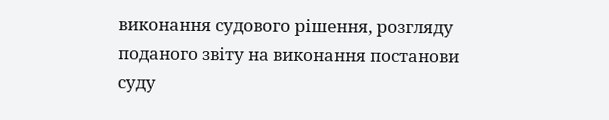виконання судового рішення, розгляду поданого звіту на виконання постанови суду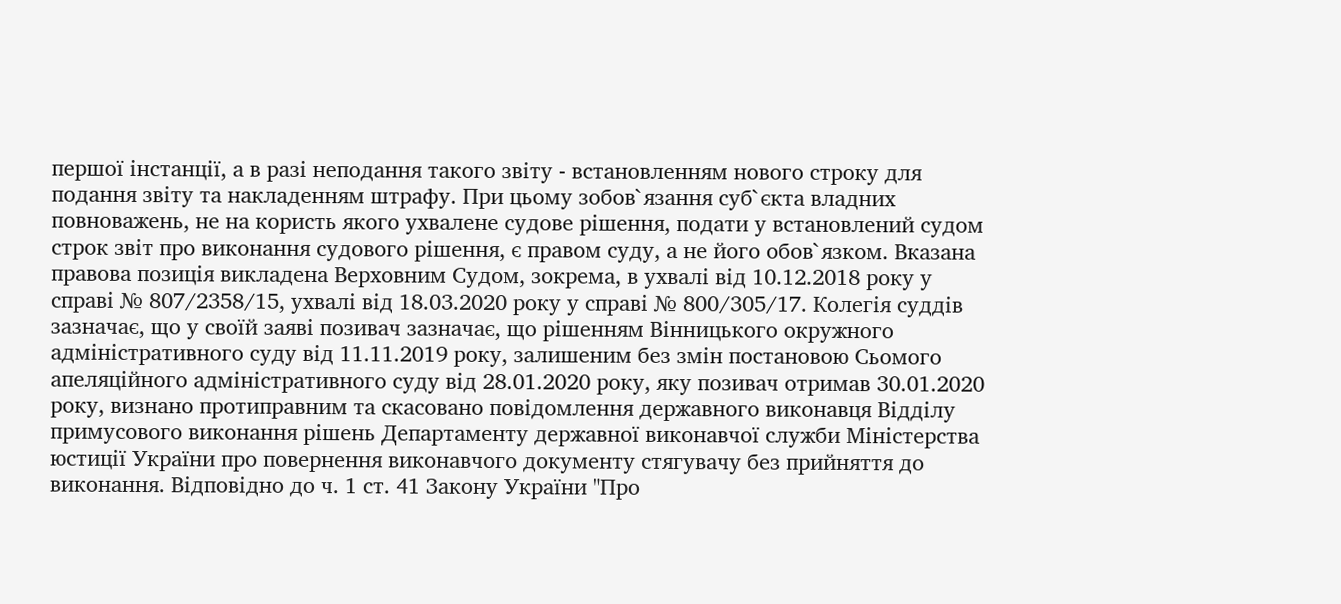першої інстанції, а в разі неподання такого звіту - встановленням нового строку для подання звіту та накладенням штрафу. При цьому зобов`язання суб`єкта владних повноважень, не на користь якого ухвалене судове рішення, подати у встановлений судом строк звіт про виконання судового рішення, є правом суду, а не його обов`язком. Вказана правова позиція викладена Верховним Судом, зокрема, в ухвалі від 10.12.2018 року у справі № 807/2358/15, ухвалі від 18.03.2020 року у справі № 800/305/17. Колегія суддів зазначає, що у своїй заяві позивач зазначає, що рішенням Вінницького окружного адміністративного суду від 11.11.2019 року, залишеним без змін постановою Сьомого апеляційного адміністративного суду від 28.01.2020 року, яку позивач отримав 30.01.2020 року, визнано протиправним та скасовано повідомлення державного виконавця Відділу примусового виконання рішень Департаменту державної виконавчої служби Міністерства юстиції України про повернення виконавчого документу стягувачу без прийняття до виконання. Відповідно до ч. 1 ст. 41 Закону України "Про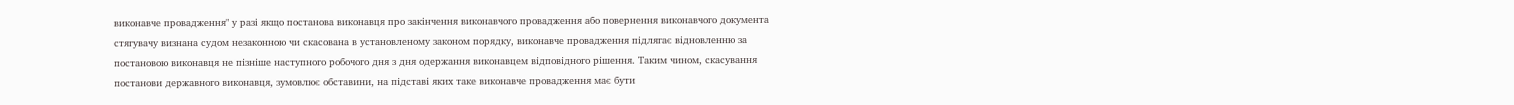виконавче провадження" у разі якщо постанова виконавця про закінчення виконавчого провадження або повернення виконавчого документа стягувачу визнана судом незаконною чи скасована в установленому законом порядку, виконавче провадження підлягає відновленню за постановою виконавця не пізніше наступного робочого дня з дня одержання виконавцем відповідного рішення. Таким чином, скасування постанови державного виконавця, зумовлює обставини, на підставі яких таке виконавче провадження має бути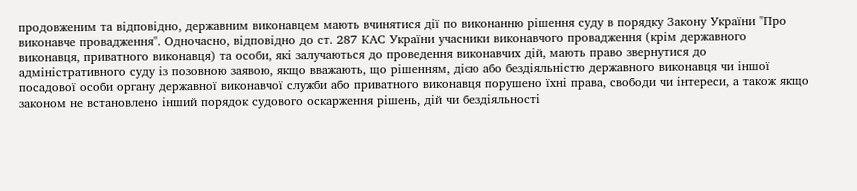продовженим та відповідно, державним виконавцем мають вчинятися дії по виконанню рішення суду в порядку Закону України "Про виконавче провадження". Одночасно, відповідно до ст. 287 КАС України учасники виконавчого провадження (крім державного виконавця, приватного виконавця) та особи, які залучаються до проведення виконавчих дій, мають право звернутися до адміністративного суду із позовною заявою, якщо вважають, що рішенням, дією або бездіяльністю державного виконавця чи іншої посадової особи органу державної виконавчої служби або приватного виконавця порушено їхні права, свободи чи інтереси, а також якщо законом не встановлено інший порядок судового оскарження рішень, дій чи бездіяльності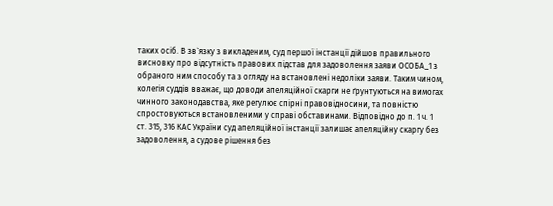таких осіб. В зв`язку з викладеним, суд першої інстанції дійшов правильного висновку про відсутність правових підстав для задоволення заяви ОСОБА_1 з обраного ним способу та з огляду на встановлені недоліки заяви. Таким чином, колегія суддів вважає, що доводи апеляційної скарги не ґрунтуються на вимогах чинного законодавства, яке регулює спірні правовідносини, та повністю спростовуються встановленими у справі обставинами. Відповідно до п. 1 ч. 1 ст. 315, 316 КАС України суд апеляційної інстанції залишає апеляційну скаргу без задоволення, а судове рішення без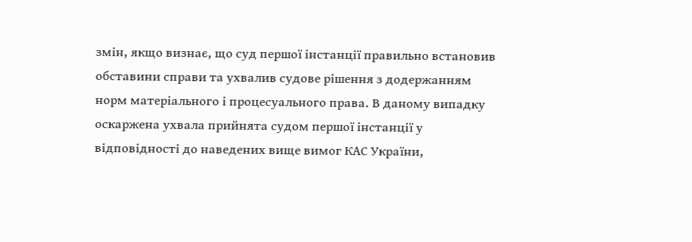змін, якщо визнає, що суд першої інстанції правильно встановив обставини справи та ухвалив судове рішення з додержанням норм матеріального і процесуального права. В даному випадку оскаржена ухвала прийнята судом першої інстанції у відповідності до наведених вище вимог КАС України,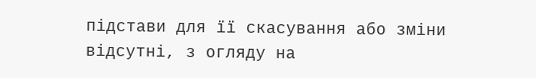підстави для її скасування або зміни відсутні, з огляду на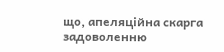що, апеляційна скарга задоволенню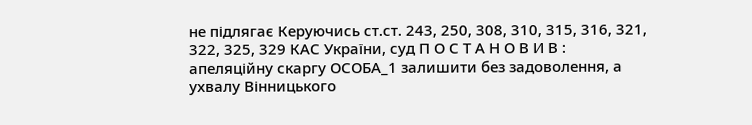не підлягає Керуючись ст.ст. 243, 250, 308, 310, 315, 316, 321, 322, 325, 329 КАС України, суд П О С Т А Н О В И В : апеляційну скаргу ОСОБА_1 залишити без задоволення, а ухвалу Вінницького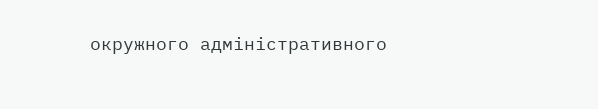окружного адміністративного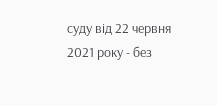суду від 22 червня 2021 року - без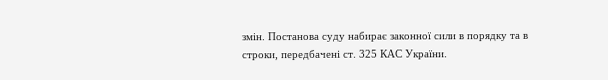змін. Постанова суду набирає законної сили в порядку та в строки, передбачені ст. 325 КАС України.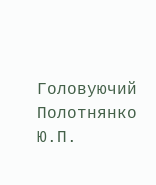Головуючий Полотнянко Ю.П.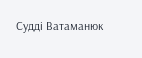Судді Ватаманюк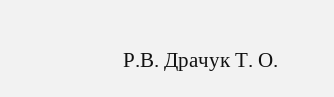Р.В. Драчук Т. О.